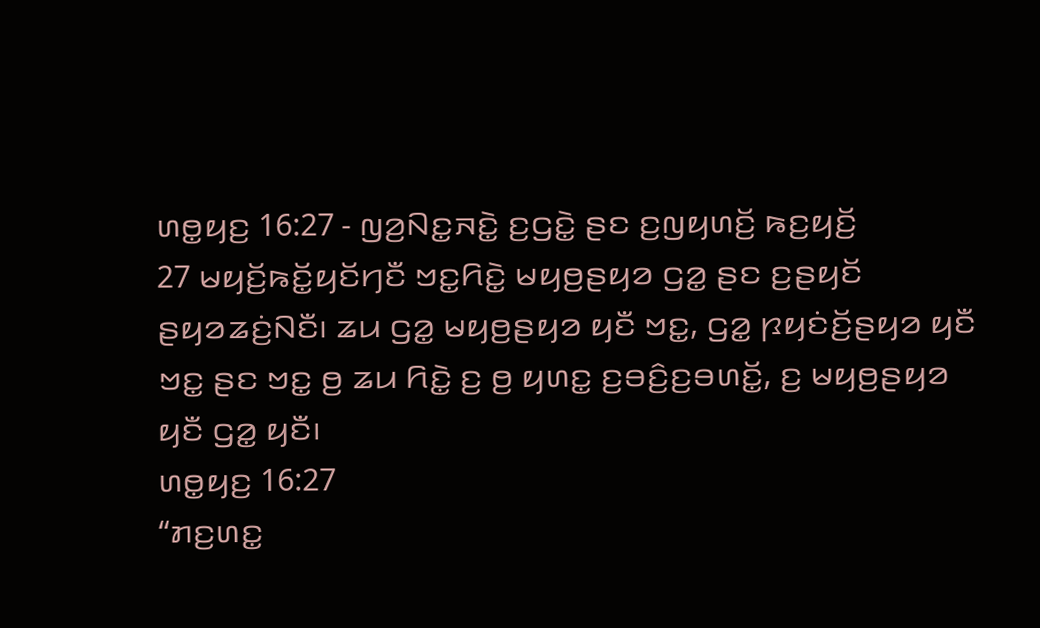ꤛꤥ꤭ꤟꤢ꤬ 16:27 - ꤜꤤ꤬ꤡꤢ꤭ꤏꤢꤧ꤭ ꤢ꤬ꤞꤢꤧ꤭ ꤔꤢ ꤢ꤬ꤜꤟꤛꤢꤩ꤬ ꤒꤢ꤬ꤟꤢꤩ꤬
27 ꤗꤟꤢꤩ꤬ꤒꤢꤩ꤭ꤟꤢꤩꤚꤢꤪ ꤠꤢ꤭ꤖꤢꤧ꤭ ꤗꤟꤥ꤬ꤔꤟꤤ ꤞꤤ꤭ ꤔꤢ ꤢ꤬ꤔꤟꤢꤩ ꤔꤟꤤꤘꤢꤦ꤬ꤡꤢꤪ꤯ ꤘꤣ ꤞꤤ꤭ ꤗꤟꤥ꤬ꤔꤟꤤ ꤟꤢꤪ ꤠꤢ꤭, ꤞꤤ꤭ ꤐꤟꤢꤦꤢꤩ꤬ꤔꤟꤤ ꤟꤢꤪ ꤠꤢ꤭ ꤔꤢ ꤠꤢ꤭ ꤥ꤬ ꤘꤣ ꤖꤢꤧ꤭ ꤢ꤬ ꤥ꤬ ꤟꤛꤢ꤭ ꤢ꤬ꤋꤢꤨ꤬ꤢ꤬ꤋꤛꤢꤩ꤭, ꤢ꤬ ꤗꤟꤥ꤬ꤔꤟꤤ ꤟꤢꤪ ꤞꤤ꤭ ꤟꤢꤪ꤯
ꤛꤥ꤭ꤟꤢ꤬ 16:27
“ꤊꤢ꤬ꤛꤢ꤭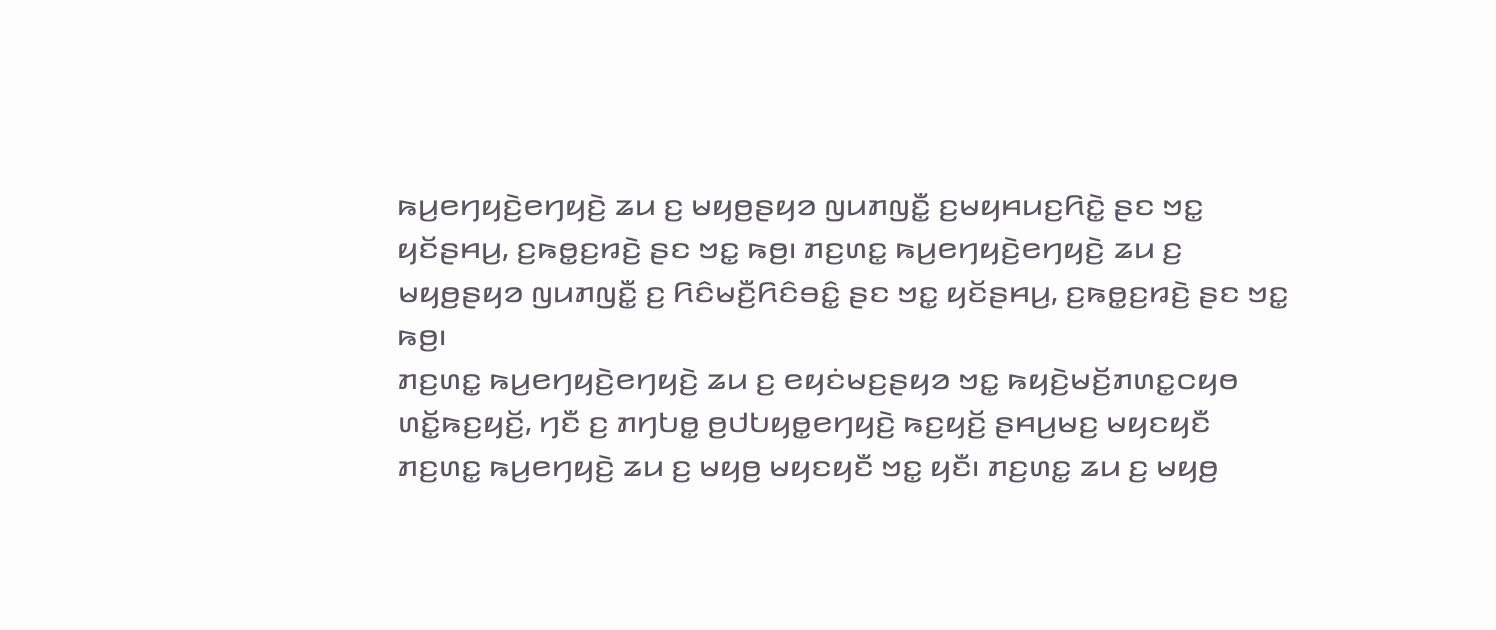ꤒꤣ꤬ꤕꤚꤟꤢꤧ꤬ꤕꤚꤟꤢꤧ꤬ ꤘꤣ ꤢ꤬ ꤗꤟꤥ꤬ꤔꤟꤤ ꤜꤣꤊꤜꤢꤪ꤭ ꤢ꤬ꤗꤟꤌꤣꤢ꤬ꤖꤢꤧ꤭ ꤔꤢ ꤠꤢ꤭ ꤟꤢꤩꤔꤌꤣ꤬, ꤢ꤬ꤒꤥ꤭ꤢ꤬ꤙꤢꤧ꤬ ꤔꤢ ꤠꤢ꤭ ꤒꤥ꤬꤯ ꤊꤢ꤬ꤛꤢ꤭ ꤒꤣ꤬ꤕꤚꤟꤢꤧ꤬ꤕꤚꤟꤢꤧ꤬ ꤘꤣ ꤢ꤬ ꤗꤟꤥ꤬ꤔꤟꤤ ꤜꤣꤊꤜꤢꤪ꤭ ꤢ꤬ ꤖꤢꤨꤗꤢꤪ꤬ꤖꤢꤨꤋꤢꤨ꤭ ꤔꤢ ꤠꤢ꤭ ꤟꤢꤩꤔꤌꤣ꤬, ꤢ꤬ꤒꤥ꤭ꤢ꤬ꤙꤢꤧ꤬ ꤔꤢ ꤠꤢ꤭ ꤒꤥ꤬꤯
ꤊꤢ꤬ꤛꤢ꤭ ꤒꤣ꤬ꤕꤚꤟꤢꤧ꤬ꤕꤚꤟꤢꤧ꤬ ꤘꤣ ꤢ꤬ ꤕꤟꤢꤦꤗꤢ꤬ꤔꤟꤤ ꤠꤢ꤭ ꤒꤟꤢꤧ꤬ꤗꤢꤩ꤬ꤊꤛꤢ꤭ꤍꤟꤥ ꤛꤢꤩ꤭ꤒꤢ꤬ꤟꤢꤩ꤬, ꤚꤢꤪ ꤢ꤬ ꤊꤚꤝꤥ꤭ ꤥ꤬ꤓꤝꤟꤥ꤭ꤕꤚꤟꤢꤧ꤬ ꤒꤢ꤬ꤟꤢꤩ꤬ ꤔꤌꤣ꤬ꤗꤢ꤬ ꤗꤟꤢꤟꤢꤪ ꤊꤢ꤬ꤛꤢ꤭ ꤒꤣ꤬ꤕꤚꤟꤢꤧ꤬ ꤘꤣ ꤢ꤬ ꤗꤟꤥ꤬ ꤗꤟꤢꤟꤢꤪ ꤠꤢ꤭ ꤟꤢꤪ꤯ ꤊꤢ꤬ꤛꤢ꤭ ꤘꤣ ꤢ꤬ ꤗꤟꤥ꤬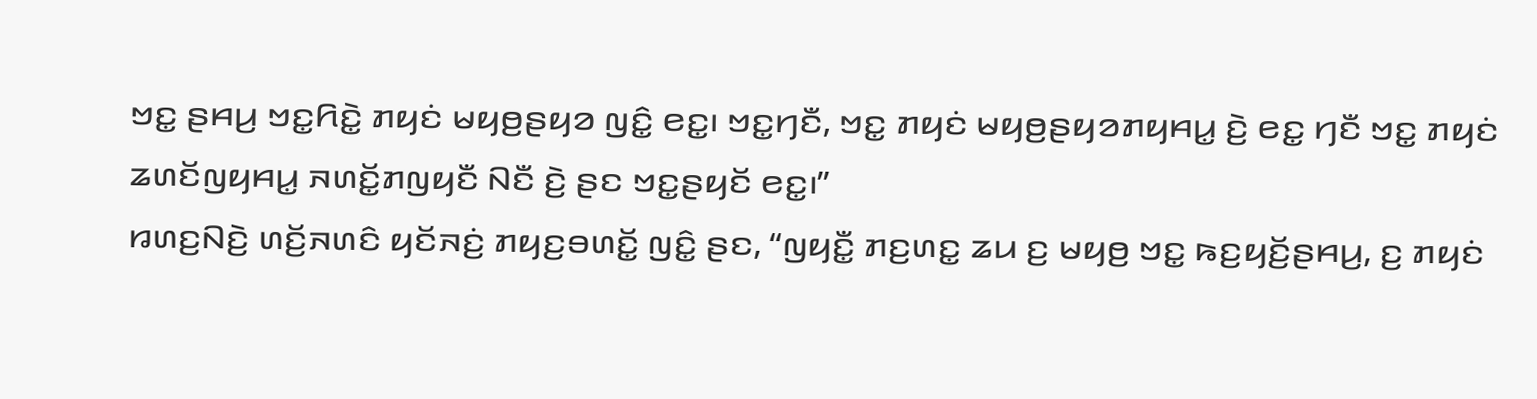ꤠꤢ꤭ ꤔꤌꤣ꤬ ꤠꤢ꤭ꤖꤢꤧ꤭ ꤊꤟꤢꤦ ꤗꤟꤥ꤬ꤔꤟꤤ ꤜꤢꤨ꤭ ꤕꤢ꤭꤯ ꤠꤢ꤭ꤚꤢꤪ, ꤠꤢ꤭ ꤊꤟꤢꤦ ꤗꤟꤥ꤬ꤔꤟꤤꤊꤟꤌꤣ꤭ ꤢꤧ꤬ ꤕꤢ꤭ ꤚꤢꤪ ꤠꤢ꤭ ꤊꤟꤢꤦ ꤘꤛꤢꤩꤜꤟꤌꤣ꤭ ꤏꤛꤢꤩ꤭ꤊꤜꤟꤢꤪ ꤡꤢꤪ ꤢꤧ꤬ ꤔꤢ ꤠꤢ꤭ꤔꤟꤢꤩ ꤕꤢ꤭꤯”
ꤙꤛꤢ꤬ꤡꤢꤧ꤬ ꤛꤢꤩ꤬ꤏꤛꤢꤨ ꤟꤢꤩꤏꤢꤦ꤬ ꤊꤟꤢ꤬ꤋꤛꤢꤩ꤭ ꤜꤢꤨ꤭ ꤔꤢ, “ꤜꤟꤢꤪ꤭ ꤊꤢ꤬ꤛꤢ꤭ ꤘꤣ ꤢ꤬ ꤗꤟꤥ꤬ ꤠꤢ꤭ ꤒꤢ꤬ꤟꤢꤩ꤬ꤔꤌꤣ꤬, ꤢ꤬ ꤊꤟꤢꤦ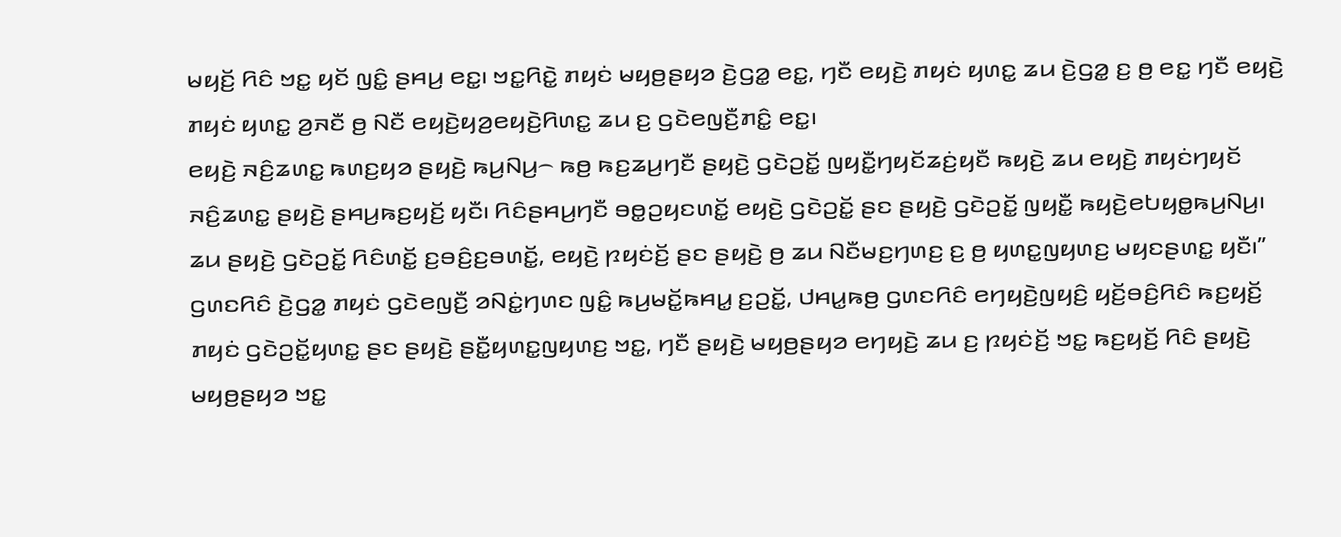ꤗꤟꤢꤩ꤬ ꤖꤢꤨ ꤠꤢ꤭ ꤟꤢꤩ ꤜꤢꤨ꤭ ꤔꤌꤣ꤬ ꤕꤢ꤭꤯ ꤠꤢ꤭ꤖꤢꤧ꤭ ꤊꤟꤢꤦ ꤗꤟꤥ꤬ꤔꤟꤤ ꤢꤧ꤬ꤞꤤ꤭ ꤕꤢ꤭, ꤚꤢꤪ ꤕꤟꤢꤧ꤬ ꤊꤟꤢꤦ ꤟꤛꤢ꤭ ꤘꤣ ꤢꤧ꤬ꤞꤤ꤭ ꤢ꤬ ꤥ꤬ ꤕꤢ꤭ ꤚꤢꤪ ꤕꤟꤢꤧ꤬ ꤊꤟꤢꤦ ꤟꤛꤢ꤭ ꤤ꤬ꤏꤢꤪ ꤥ꤬ ꤡꤢꤪ ꤕꤟꤢꤧ꤬ꤟꤤ꤬ꤕꤟꤢꤧ꤬ꤖꤛꤢ꤭ ꤘꤣ ꤢ꤬ ꤞꤢꤧꤕꤜꤢꤪ꤬ꤊꤢꤨ꤭ ꤕꤢ꤭꤯
ꤕꤟꤢꤧ꤬ ꤏꤢꤨ꤬ꤘꤛꤢ꤭ ꤒꤛꤢ꤬ꤟꤤ ꤔꤟꤢꤧ꤬ ꤒꤣ꤬ꤡꤣ꤬꤮ ꤒꤥ꤬ ꤒꤢ꤬ꤘꤣ꤬ꤚꤢꤪ ꤔꤟꤢꤧ꤬ ꤞꤢꤧꤑꤢꤩ꤭ ꤜꤟꤢꤪ꤭ꤚꤟꤢꤩꤘꤢꤦ꤬ꤟꤢꤪ ꤒꤟꤢꤧ꤬ ꤘꤣ ꤕꤟꤢꤧ꤬ ꤊꤟꤢꤦꤚꤟꤢꤩ ꤏꤢꤨ꤬ꤘꤛꤢ꤭ ꤔꤟꤢꤧ꤬ ꤔꤌꤣ꤬ꤒꤢ꤬ꤟꤢꤩ꤬ ꤟꤢꤪ꤯ ꤖꤢꤨꤔꤌꤣ꤬ꤚꤢꤪ ꤋꤥ꤭ꤑꤟꤢꤛꤢꤩ꤭ ꤕꤟꤢꤧ꤬ ꤞꤢꤧꤑꤢꤩ꤭ ꤔꤢ ꤔꤟꤢꤧ꤬ ꤞꤢꤧꤑꤢꤩ꤭ ꤜꤟꤢꤪ꤭ ꤒꤟꤢꤧ꤬ꤕꤝꤟꤥ꤭ꤒꤣ꤬ꤡꤣ꤬꤯ ꤘꤣ ꤔꤟꤢꤧ꤬ ꤞꤢꤧꤑꤢꤩ꤭ ꤖꤢꤨꤛꤢꤩ꤭ ꤢ꤬ꤋꤢꤨ꤬ꤢ꤬ꤋꤛꤢꤩ꤭, ꤕꤟꤢꤧ꤬ ꤐꤟꤢꤦꤢꤩ꤬ ꤔꤢ ꤔꤟꤢꤧ꤬ ꤥ꤬ ꤘꤣ ꤡꤢꤪꤗꤢ꤬ꤚꤛꤢ꤬ ꤢ꤬ ꤥ꤬ ꤟꤛꤢ꤭ꤜꤟꤛꤢ꤬ ꤗꤟꤢꤔꤛꤢ꤭ ꤟꤢꤪ꤯”
ꤞꤛꤢꤖꤢꤨ ꤢꤧ꤬ꤞꤤ꤭ ꤊꤟꤢꤦ ꤞꤢꤧꤕꤜꤢꤪ꤬ ꤤꤡꤢꤦ꤭ꤚꤛꤢ ꤜꤢꤨ꤭ ꤒꤣ꤬ꤗꤢꤩ꤭ꤒꤌꤣ꤭ ꤢ꤬ꤑꤢꤩ꤭, ꤓꤌꤣ꤭ꤒꤥ꤬ ꤞꤛꤢꤖꤢꤨ ꤕꤚꤟꤢꤧ꤬ꤜꤟꤢꤨ꤬ ꤟꤢꤩ꤬ꤋꤢꤨ꤬ꤖꤢꤨ ꤒꤢ꤬ꤟꤢꤩ꤬ ꤊꤟꤢꤦ ꤞꤢꤧꤑꤢꤩ꤭ꤟꤛꤢ꤭ ꤔꤢ ꤔꤟꤢꤧ꤬ ꤔꤢꤪ꤭ꤟꤛꤢ꤭ꤜꤟꤛꤢ꤬ ꤠꤢ꤭, ꤚꤢꤪ ꤔꤟꤢꤧ꤬ ꤗꤟꤥ꤬ꤔꤟꤤ ꤕꤚꤟꤢꤧ꤬ ꤘꤣ ꤢ꤬ ꤐꤟꤢꤦꤢꤩ꤬ ꤠꤢ꤭ ꤒꤢ꤬ꤟꤢꤩ꤬ ꤖꤢꤨ ꤔꤟꤢꤧ꤬ ꤗꤟꤥ꤬ꤔꤟꤤ ꤠꤢ꤭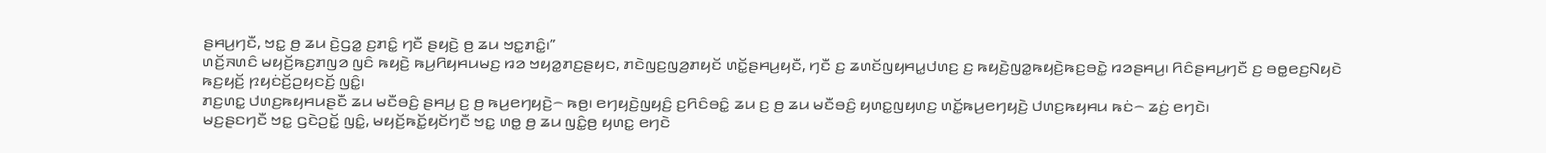ꤔꤌꤣ꤬ꤚꤢꤪ, ꤠꤢ꤭ ꤥ꤬ ꤘꤣ ꤢꤧ꤬ꤞꤤ꤭ ꤢ꤬ꤊꤢꤨ꤭ ꤚꤢꤪ ꤔꤟꤢꤧ꤬ ꤥ꤬ ꤘꤣ ꤠꤢ꤭ꤊꤢꤨ꤭꤯”
ꤛꤢꤩ꤬ꤏꤛꤢꤨ ꤗꤟꤢꤩ꤬ꤒꤢ꤬ꤊꤜꤤ ꤜꤢꤨ ꤒꤟꤢꤧ꤬ ꤒꤣ꤬ꤖꤟꤌꤣꤗꤢ꤬ ꤙꤤ ꤠꤟꤤ꤭ꤊꤢ꤬ꤔꤟꤢ, ꤊꤢꤧꤜꤢ꤬ꤜꤤ꤬ꤊꤟꤢꤩ ꤛꤢꤩ꤭ꤔꤌꤣ꤬ꤟꤢꤪ, ꤚꤢꤪ ꤢ꤬ ꤘꤛꤢꤩꤜꤟꤌꤣ꤭ꤓꤛꤢ꤬ ꤢ꤬ ꤒꤟꤢꤧ꤬ꤜꤤ꤭ꤒꤟꤢꤧ꤬ꤒꤢ꤬ꤋꤢꤧ꤭ ꤙꤤꤔꤌꤣ꤬꤯ ꤖꤢꤨꤔꤌꤣ꤬ꤚꤢꤪ ꤢ꤬ ꤋꤥ꤭ꤕꤢ꤬ꤡꤟꤢꤧ ꤒꤢ꤬ꤟꤢꤩ꤬ ꤐꤟꤢꤦꤢꤩ꤬ꤑꤟꤢꤢꤩ꤬ ꤜꤢꤨ꤭꤯
ꤊꤢ꤬ꤛꤢ꤭ ꤓꤛꤢ꤬ꤒꤟꤌꤣꤔꤢꤪ ꤘꤣ ꤗꤢꤪꤋꤢꤨ꤬ ꤔꤌꤣ꤬ ꤢ꤬ ꤥ꤬ ꤒꤣ꤬ꤕꤚꤟꤢꤧ꤬꤮ ꤒꤥ꤬꤯ ꤕꤚꤟꤢꤧ꤬ꤜꤟꤢꤨ꤬ ꤢ꤬ꤖꤢꤨꤋꤢꤨ꤭ ꤘꤣ ꤢ꤬ ꤥ꤬ ꤘꤣ ꤗꤢꤪꤋꤢꤨ꤬ ꤟꤛꤢ꤭ꤜꤟꤛꤢ꤬ ꤛꤢꤩ꤭ꤒꤣ꤬ꤕꤚꤟꤢꤧ꤬ ꤓꤛꤢ꤬ꤒꤟꤌꤣ ꤒꤢꤦ꤮ ꤘꤢꤦ꤬ ꤕꤚꤢꤧ꤯
ꤗꤢ꤬ꤔꤢꤚꤢꤪ ꤠꤢ꤭ ꤞꤢꤧꤑꤢꤩ꤭ ꤜꤢꤨ꤭, ꤗꤟꤢꤩ꤬ꤒꤢꤩ꤭ꤟꤢꤩꤚꤢꤪ ꤠꤢ꤭ ꤛꤥ꤭ ꤥ꤬ ꤘꤣ ꤜꤢꤨ꤭ꤥ꤬ ꤟꤛꤢ꤭ ꤕꤚꤢꤧ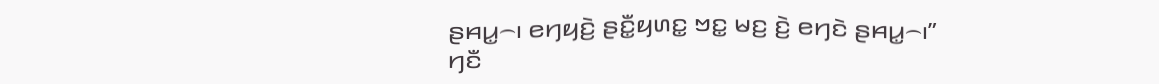ꤔꤌꤣ꤭꤮꤯ ꤕꤚꤟꤢꤧ꤬ ꤔꤢꤪ꤭ꤟꤛꤢ꤭ ꤠꤢ꤭ ꤗꤢ꤬ ꤢꤧ꤬ ꤕꤚꤢꤧ ꤔꤌꤣ꤭꤮꤯”
ꤚꤢꤪ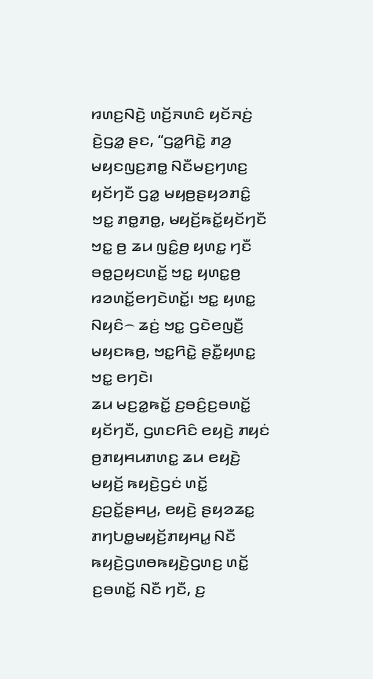ꤙꤛꤢ꤬ꤡꤢꤧ꤬ ꤛꤢꤩ꤬ꤏꤛꤢꤨ ꤟꤢꤩꤏꤢꤦ꤬ ꤢꤧ꤬ꤞꤤ꤭ ꤔꤢ, “ꤞꤤ꤭ꤖꤢꤧ꤭ ꤊꤤ꤬ ꤗꤟꤢꤜꤢ꤬ꤊꤥ꤭ ꤡꤢꤪꤗꤢ꤬ꤚꤛꤢ꤬ ꤟꤢꤩꤚꤢꤪ ꤞꤤ꤭ ꤗꤟꤥ꤬ꤔꤟꤤꤊꤢꤨ꤭ ꤠꤢ꤭ ꤊꤥ꤭ꤊꤥ꤭, ꤗꤟꤢꤩ꤬ꤒꤢꤩ꤭ꤟꤢꤩꤚꤢꤪ ꤠꤢ꤭ ꤥ꤬ ꤘꤣ ꤜꤢꤨ꤭ꤥ꤬ ꤟꤛꤢ꤭ ꤚꤢꤪ ꤋꤥ꤭ꤑꤟꤢꤛꤢꤩ꤭ ꤠꤢ꤭ ꤟꤛꤢ꤭ꤥ꤬ ꤙꤤꤛꤢꤩ꤭ꤕꤚꤢꤧꤛꤢꤩ꤭꤯ ꤠꤢ꤭ ꤟꤛꤢ꤭ ꤡꤟꤢꤨ꤮ ꤘꤢꤦ꤬ ꤠꤢ꤭ ꤞꤢꤧꤕꤜꤢꤪ꤬ ꤗꤟꤢꤒꤥ꤬, ꤠꤢ꤭ꤖꤢꤧ꤭ ꤔꤢꤪ꤭ꤟꤛꤢ꤭ ꤠꤢ꤭ ꤕꤚꤢꤧ꤯
ꤘꤣ ꤗꤢ꤬ꤤ꤭ꤒꤢꤩ꤭ ꤢ꤬ꤋꤢꤨ꤬ꤢ꤬ꤋꤛꤢꤩ꤭ ꤟꤢꤩꤚꤢꤪ, ꤞꤛꤢꤖꤢꤨ ꤕꤟꤢꤧ꤬ ꤊꤟꤢꤦ ꤥ꤬ꤊꤟꤌꤣꤊꤛꤢ꤭ ꤘꤣ ꤕꤟꤢꤧ꤬ ꤗꤟꤢꤩ꤬ ꤒꤟꤢꤧ꤬ꤞꤢꤦ ꤛꤢꤩ꤭ ꤢ꤬ꤑꤢꤩ꤭ꤔꤌꤣ꤬, ꤕꤟꤢꤧ꤬ ꤔꤟꤤꤘꤢ꤭ ꤊꤚꤝꤥ꤭ꤗꤟꤢꤩ꤬ꤊꤟꤌꤣ꤭ ꤡꤢꤪ ꤒꤟꤢꤧ꤬ꤞꤛꤥꤒꤟꤢꤧ꤬ꤞꤛꤢ꤬ ꤛꤢꤩ꤭ ꤢ꤬ꤋꤛꤢꤩ꤭ ꤡꤢꤪ ꤚꤢꤪ, ꤢ꤬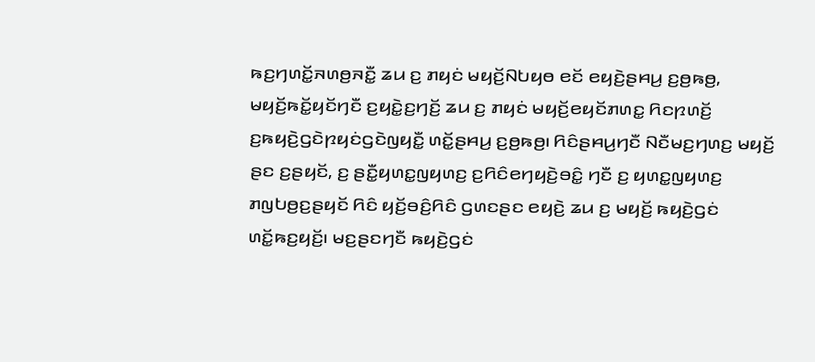ꤒꤢ꤬ꤚꤛꤢꤩ꤭ꤏꤛꤥ꤬ꤏꤢꤪ꤭ ꤘꤣ ꤢ꤬ ꤊꤟꤢꤦ ꤗꤟꤢꤩ꤬ꤡꤝꤟꤥ ꤕꤢꤩ ꤕꤟꤢꤧ꤬ꤔꤌꤣ꤬ ꤢ꤬ꤥ꤬ꤒꤥ꤬, ꤗꤟꤢꤩ꤬ꤒꤢꤩ꤭ꤟꤢꤩꤚꤢꤪ ꤢ꤬ꤟꤢꤧ꤭ꤢ꤬ꤚꤢꤩ꤬ ꤘꤣ ꤢ꤬ ꤊꤟꤢꤦ ꤗꤟꤢꤩ꤬ꤕꤟꤢꤩꤊꤛꤢ꤭ ꤖꤢꤐꤛꤢꤩ꤬ ꤢ꤬ꤒꤟꤢꤧ꤬ꤞꤢꤧꤐꤟꤢꤦꤞꤢꤧꤜꤟꤢꤪ꤭ ꤛꤢꤩ꤭ꤔꤌꤣ꤬ ꤢ꤬ꤥ꤬ꤒꤥ꤬꤯ ꤖꤢꤨꤔꤌꤣ꤬ꤚꤢꤪ ꤡꤢꤪꤗꤢ꤬ꤚꤛꤢ꤬ ꤗꤟꤢꤩ꤬ ꤔꤢ ꤢ꤬ꤔꤟꤢꤩ, ꤢ꤬ ꤔꤢꤪ꤭ꤟꤛꤢ꤭ꤜꤟꤛꤢ꤬ ꤢ꤬ꤖꤢꤨꤕꤚꤟꤢꤧ꤬ꤋꤢꤨ꤭ ꤚꤢꤪ ꤢ꤬ ꤟꤛꤢ꤭ꤜꤟꤛꤢ꤬ ꤊꤜꤝꤥ꤬ꤢ꤬ꤔꤟꤢꤩ ꤖꤢꤨ ꤟꤢꤩ꤬ꤋꤢꤨ꤬ꤖꤢꤨ ꤞꤛꤢꤔꤢ ꤕꤟꤢꤧ꤬ ꤘꤣ ꤢ꤬ ꤗꤟꤢꤩ꤬ ꤒꤟꤢꤧ꤬ꤞꤢꤦ ꤛꤢꤩ꤭ꤒꤢ꤬ꤟꤢꤩ꤬꤯ ꤗꤢ꤬ꤔꤢꤚꤢꤪ ꤒꤟꤢꤧ꤬ꤞꤢꤦ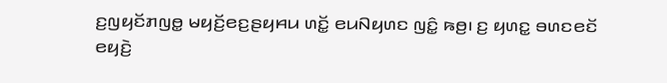ꤢ꤬ꤜꤟꤢꤩꤊꤜꤥ꤭ ꤗꤟꤢꤩ꤬ꤕꤢ꤬ꤔꤟꤌꤣ ꤛꤢꤩ꤭ ꤕꤣꤡꤟꤛꤢ ꤜꤢꤨ꤭ ꤒꤥ꤬꤯ ꤢ꤬ ꤟꤛꤢ꤭ ꤋꤛꤢꤕꤢꤩ ꤕꤟꤢꤧ꤬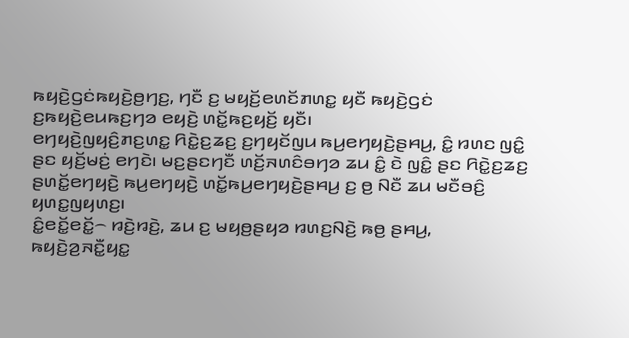ꤒꤟꤢꤧ꤬ꤞꤢꤦꤒꤟꤢꤧ꤬ꤥ꤬ꤚꤢ꤬, ꤚꤢꤪ ꤢ꤬ ꤗꤟꤢꤩ꤬ꤕꤛꤢꤩꤊꤛꤢ꤭ ꤟꤢꤪ ꤒꤟꤢꤧ꤬ꤞꤢꤦ ꤢ꤬ꤒꤟꤢꤧ꤬ꤕꤣꤒꤢ꤬ꤚꤤ ꤕꤟꤢꤧ꤬ ꤛꤢꤩ꤭ꤒꤢ꤬ꤟꤢꤩ꤬ ꤟꤢꤪ꤯
ꤕꤚꤟꤢꤧ꤬ꤜꤟꤢꤨ꤬ꤊꤢ꤬ꤛꤢ꤭ ꤖꤢꤧ꤭ꤢ꤬ꤘꤢ꤬ ꤢ꤬ꤚꤟꤢꤩꤜꤣ ꤒꤣ꤬ꤕꤚꤟꤢꤧ꤬ꤔꤌꤣ꤬, ꤢꤨ꤭ ꤙꤛꤢ ꤜꤢꤨ꤭ ꤔꤢ ꤟꤢꤩ꤬ꤗꤢꤦ꤬ ꤕꤚꤢꤧ꤯ ꤗꤢ꤬ꤔꤢꤚꤢꤪ ꤛꤢꤩ꤬ꤏꤛꤢꤨꤋꤚꤤ ꤘꤣ ꤢꤨ꤭ ꤢꤧ ꤜꤢꤨ꤭ ꤔꤢ ꤖꤢꤧ꤭ꤢ꤬ꤘꤢ꤬ ꤔꤛꤢꤩ꤭ꤕꤚꤟꤢꤧ꤬ ꤒꤣ꤬ꤕꤚꤟꤢꤧ꤬ ꤛꤢꤩ꤭ꤒꤣ꤬ꤕꤚꤟꤢꤧ꤬ꤔꤌꤣ꤬ ꤢ꤬ ꤥ꤬ ꤡꤢꤪ ꤘꤣ ꤗꤢꤪꤋꤢꤨ꤬ ꤟꤛꤢ꤭ꤜꤟꤛꤢ꤬꤯
ꤢꤨ꤭ꤕꤢꤩ꤭ꤕꤢꤩ꤭꤮ ꤙꤢꤧ꤬ꤙꤢꤧ꤬, ꤘꤣ ꤢ꤬ ꤗꤟꤥ꤬ꤔꤟꤤ ꤙꤛꤢ꤬ꤡꤢꤧ꤬ ꤒꤥ꤬ ꤔꤌꤣ꤬, ꤒꤟꤢꤧ꤬ꤤ꤬ꤏꤢꤪ꤭ꤟꤢ꤭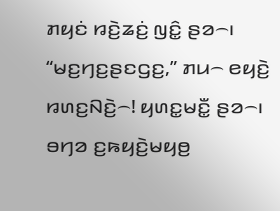ꤊꤟꤢꤦ ꤙꤢꤧ꤬ꤘꤢꤦ꤬ ꤜꤢꤨ꤭ ꤔꤤ꤮꤯ “ꤗꤢ꤬ꤚꤢ꤬ꤔꤢꤞꤢ꤬,” ꤊꤣ꤮ ꤕꤟꤢꤧ꤬ ꤙꤛꤢ꤬ꤡꤢꤧ꤬꤮! ꤟꤛꤢ꤭ꤗꤢꤪ꤭ ꤔꤤ꤮꤯
ꤋꤚꤤ ꤢ꤬ꤒꤟꤢꤧ꤬ꤗꤟꤥ꤬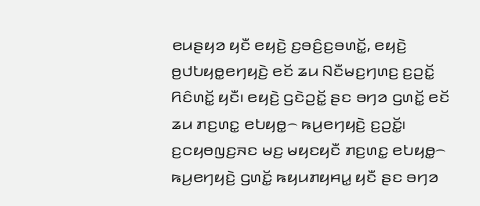ꤕꤣꤔꤟꤤ ꤟꤢꤪ ꤕꤟꤢꤧ꤬ ꤢ꤬ꤋꤢꤨ꤬ꤢ꤬ꤋꤛꤢꤩ꤭, ꤕꤟꤢꤧ꤬ ꤥ꤬ꤓꤝꤟꤥ꤭ꤕꤚꤟꤢꤧ꤬ ꤕꤢꤩ ꤘꤣ ꤡꤢꤪꤗꤢ꤬ꤚꤛꤢ꤬ ꤢ꤬ꤑꤢꤩ꤭ ꤖꤢꤨꤛꤢꤩ꤭ ꤟꤢꤪ꤯ ꤕꤟꤢꤧ꤬ ꤞꤢꤧꤑꤢꤩ꤭ ꤔꤢ ꤋꤚꤤ ꤞꤛꤢꤩ꤭ ꤕꤢꤩ ꤘꤣ ꤊꤢ꤬ꤛꤢ꤭ ꤕꤝꤟꤥ꤭꤮ ꤒꤣ꤬ꤕꤚꤟꤢꤧ꤬ ꤢ꤬ꤑꤢꤩ꤭꤯ ꤢ꤬ꤍꤟꤥꤜꤢ꤬ꤏꤢ ꤗꤢ꤬ ꤗꤟꤢꤟꤢꤪ ꤊꤢ꤬ꤛꤢ꤭ ꤕꤝꤟꤥ꤭꤮ ꤒꤣ꤬ꤕꤚꤟꤢꤧ꤬ ꤞꤛꤢꤩ꤭ ꤒꤟꤣꤊꤟꤌꤣ꤭ ꤟꤢꤪ ꤔꤢ ꤋꤚꤤ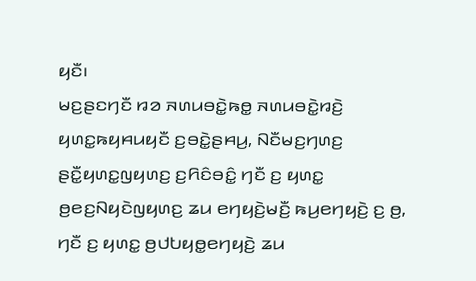ꤟꤢꤪ꤯
ꤗꤢ꤬ꤔꤢꤚꤢꤪ ꤙꤤ ꤏꤛꤣꤋꤢꤧ꤭ꤒꤥ꤭ ꤏꤛꤣꤋꤢꤧ꤭ꤙꤢꤧ꤬ ꤟꤛꤢ꤭ꤒꤟꤌꤣꤟꤢꤪ ꤢ꤬ꤋꤢꤧ꤭ꤔꤌꤣ꤬, ꤡꤢꤪꤗꤢ꤬ꤚꤛꤢ꤬ ꤔꤢꤪ꤭ꤟꤛꤢ꤭ꤜꤟꤛꤢ꤬ ꤢ꤬ꤖꤢꤨꤋꤢꤨ꤭ ꤚꤢꤪ ꤢ꤬ ꤟꤛꤢ꤭ ꤥ꤬ꤕꤢ꤬ꤡꤟꤢꤧꤜꤟꤛꤢ꤬ ꤘꤣ ꤕꤚꤟꤢꤧ꤬ꤗꤢꤪ꤬ ꤒꤣ꤬ꤕꤚꤟꤢꤧ꤬ ꤢ꤬ ꤥ꤬, ꤚꤢꤪ ꤢ꤬ ꤟꤛꤢ꤭ ꤥ꤬ꤓꤝꤟꤥ꤭ꤕꤚꤟꤢꤧ꤬ ꤘꤣ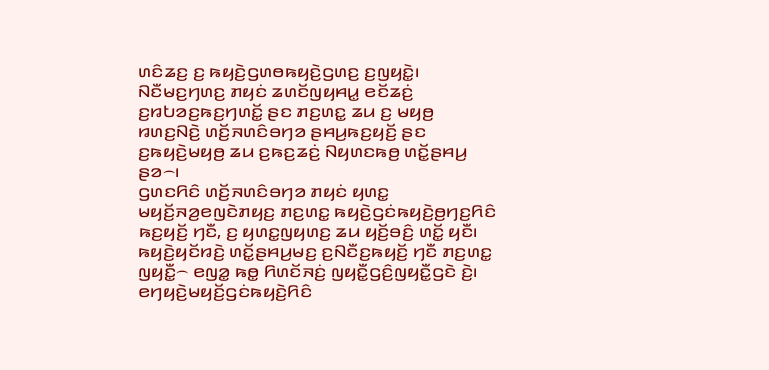ꤛꤢꤨꤘꤢ꤬ ꤢ꤬ ꤒꤟꤢꤧ꤬ꤞꤛꤥꤒꤟꤢꤧ꤬ꤞꤛꤢ꤬ ꤢ꤬ꤜꤟꤢꤧ꤭꤯
ꤡꤢꤪꤗꤢ꤬ꤚꤛꤢ꤬ ꤊꤟꤢꤦ ꤘꤛꤢꤩꤜꤟꤌꤣ꤭ ꤕꤢꤩꤘꤢꤦ꤬ ꤢ꤬ꤙꤝꤤꤢ꤬ꤒꤢ꤬ꤚꤛꤢꤩ꤭ ꤔꤢ ꤊꤢ꤬ꤛꤢ꤭ ꤘꤣ ꤢ꤬ ꤗꤟꤥ꤬ ꤙꤛꤢ꤬ꤡꤢꤧ꤬ ꤛꤢꤩ꤬ꤏꤛꤢꤨꤋꤚꤤ ꤔꤌꤣ꤬ꤒꤢ꤬ꤟꤢꤩ꤬ ꤔꤢ ꤢ꤬ꤒꤟꤢꤧ꤬ꤗꤟꤥ꤬ ꤘꤣ ꤢ꤬ꤒꤢ꤬ꤘꤢꤦ꤬ ꤡꤟꤛꤢꤒꤥ꤬ ꤛꤢꤩ꤭ꤔꤌꤣ꤬ ꤔꤤ꤮꤯
ꤞꤛꤢꤖꤢꤨ ꤛꤢꤩ꤬ꤏꤛꤢꤨꤋꤚꤤ ꤊꤟꤢꤦ ꤟꤛꤢ꤭ ꤗꤟꤢꤩ꤬ꤏꤤ꤬ꤕꤜꤢꤧꤊꤟꤢ꤬ ꤊꤢ꤬ꤛꤢ꤭ ꤒꤟꤢꤧ꤬ꤞꤢꤦꤒꤟꤢꤧ꤬ꤥ꤬ꤚꤢ꤬ꤖꤢꤨ ꤒꤢ꤬ꤟꤢꤩ꤬ ꤚꤢꤪ, ꤢ꤬ ꤟꤛꤢ꤭ꤜꤟꤛꤢ꤬ ꤘꤣ ꤟꤢꤩ꤬ꤋꤢꤨ꤬ ꤛꤢꤩ꤭ ꤟꤢꤪ꤯ ꤒꤟꤢꤧ꤬ꤟꤢꤩꤙꤢꤧ꤬ ꤛꤢꤩ꤭ꤔꤌꤣ꤬ꤗꤢ꤬ ꤢ꤬ꤡꤢꤪꤢ꤬ꤒꤟꤢꤩ꤬ ꤚꤢꤪ ꤊꤢ꤬ꤛꤢ꤭ ꤜꤟꤢꤪ꤭꤮ ꤕꤜꤤ꤭ ꤒꤥ꤭ ꤖꤛꤢꤩꤏꤢꤦ꤬ ꤜꤟꤢꤪ꤭ꤞꤢꤨ꤬ꤜꤟꤢꤪ꤭ꤞꤢꤧ ꤢꤧ꤬꤯ ꤕꤚꤟꤢꤧ꤬ꤗꤟꤢꤩ꤬ꤞꤢꤦꤒꤟꤢꤧ꤬ꤖꤢꤨ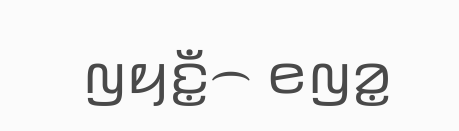ꤜꤟꤢꤪ꤭꤮ ꤕꤜꤤ꤭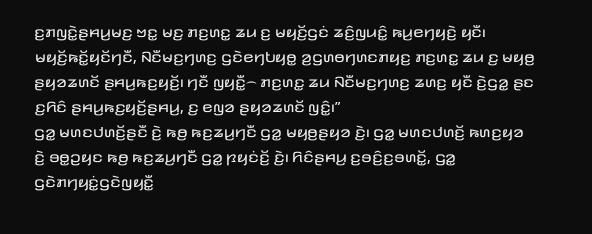ꤢ꤬ꤊꤜꤢꤧ꤭ꤔꤌꤣ꤬ꤗꤢ꤬ ꤠꤢ꤭ ꤗꤢ꤬ ꤊꤢ꤬ꤛꤢ꤭ ꤘꤣ ꤢ꤬ ꤗꤟꤢꤩ꤬ꤞꤢꤦ ꤘꤢꤨ꤬ꤜꤣꤢꤨ꤭ ꤒꤣ꤬ꤕꤚꤟꤢꤧ꤬ ꤟꤢꤪ꤯
ꤗꤟꤢꤩ꤬ꤒꤢꤩ꤭ꤟꤢꤩꤚꤢꤪ, ꤡꤢꤪꤗꤢ꤬ꤚꤛꤢ꤬ ꤞꤢꤧꤕꤚꤝꤟꤥ꤭ ꤤ꤬ꤞꤛꤥꤚꤛꤢꤊꤟꤢ꤬ ꤊꤢ꤬ꤛꤢ꤭ ꤘꤣ ꤢ꤬ ꤗꤟꤥ꤬ ꤔꤟꤤꤘꤛꤢꤩ ꤔꤌꤣ꤬ꤒꤢ꤬ꤟꤢꤩ꤬꤯ ꤚꤢꤪ ꤜꤟꤢꤪ꤭꤮ ꤊꤢ꤬ꤛꤢ꤭ ꤘꤣ ꤡꤢꤪꤗꤢ꤬ꤚꤛꤢ꤬ ꤘꤛꤢ꤬ ꤟꤢꤪ ꤢꤧ꤬ꤞꤤ꤭ ꤔꤢ ꤢ꤬ꤖꤢꤨ ꤔꤌꤣ꤬ꤒꤢ꤬ꤟꤢꤩ꤬ꤔꤌꤣ꤬, ꤢ꤬ ꤕꤜꤤ ꤔꤟꤤꤘꤛꤢꤩ ꤜꤢꤨ꤭꤯”
ꤞꤤ꤭ ꤗꤛꤢꤓꤛꤢꤩ꤬ꤔꤢꤪ ꤢꤧ꤬ ꤒꤥ꤬ ꤒꤢ꤬ꤘꤣ꤬ꤚꤢꤪ ꤞꤤ꤭ ꤗꤟꤥ꤬ꤔꤟꤤ ꤢꤧ꤬꤯ ꤞꤤ꤭ ꤗꤛꤢꤓꤛꤢꤩ꤬ ꤒꤛꤢ꤬ꤟꤤ ꤢꤧ꤬ ꤋꤥ꤭ꤑꤟꤢ ꤒꤥ꤬ ꤒꤢ꤬ꤘꤣ꤬ꤚꤢꤪ ꤞꤤ꤭ ꤐꤟꤢꤦꤢꤩ꤬ ꤢꤧ꤬꤯ ꤖꤢꤨꤔꤌꤣ꤬ ꤢ꤬ꤋꤢꤨ꤬ꤢ꤬ꤋꤛꤢꤩ꤭, ꤞꤤ꤭ ꤞꤢꤧꤊꤚꤟꤢꤦ꤭ꤞꤢꤧꤜꤟꤢꤪ꤭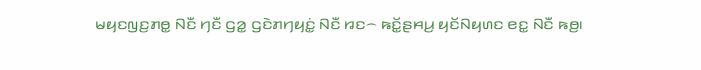ꤗꤟꤢꤜꤢ꤬ꤊꤥ꤭ ꤡꤢꤪ ꤚꤢꤪ ꤞꤤ꤭ ꤞꤢꤧꤊꤚꤟꤢꤦ꤭ ꤡꤢꤪ ꤙꤢ꤮ ꤒꤢꤩ꤭ꤔꤌꤣ꤬ ꤟꤢꤩꤡꤟꤛꤢ ꤕꤢ꤭ ꤡꤢꤪ ꤒꤥ꤬꤯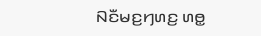ꤡꤢꤪꤗꤢ꤬ꤚꤛꤢ꤬ ꤛꤥ꤭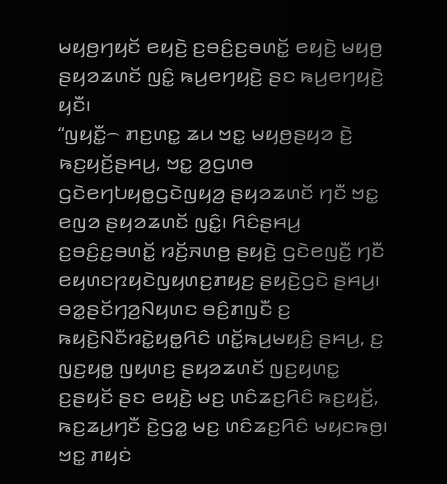ꤗꤟꤥ꤬ꤚꤟꤢꤩ ꤕꤟꤢꤧ꤬ ꤢ꤬ꤋꤢꤨ꤬ꤢ꤬ꤋꤛꤢꤩ꤭ ꤕꤟꤢꤧ꤬ ꤗꤟꤥ꤬ ꤔꤟꤤꤘꤛꤢꤩ ꤜꤢꤨ꤭ ꤒꤣ꤬ꤕꤚꤟꤢꤧ꤬ ꤔꤢ ꤒꤣ꤬ꤕꤚꤟꤢꤧ꤬ ꤟꤢꤪ꤯
“ꤜꤟꤢꤪ꤭꤮ ꤊꤢ꤬ꤛꤢ꤭ ꤘꤣ ꤠꤢ꤭ ꤗꤟꤥ꤬ꤔꤟꤤ ꤢꤧ꤬ ꤒꤢ꤬ꤟꤢꤩ꤬ꤔꤌꤣ꤬, ꤠꤢ꤭ ꤤ꤬ꤞꤛꤥ ꤞꤢꤧꤕꤚꤝꤟꤥ꤭ꤞꤢꤧꤜꤟꤤ꤬ ꤔꤟꤤꤘꤛꤢꤩ ꤚꤢꤪ ꤠꤢ꤭ ꤕꤜꤤ ꤔꤟꤤꤘꤛꤢꤩ ꤜꤢꤨ꤭꤯ ꤖꤢꤨꤔꤌꤣ꤬ ꤢ꤬ꤋꤢꤨ꤬ꤢ꤬ꤋꤛꤢꤩ꤭ ꤙꤢꤩ꤬ꤏꤛꤥ꤬ ꤔꤟꤢꤧ꤬ ꤞꤢꤧꤕꤜꤢꤪ꤬ ꤚꤢꤪ ꤕꤟꤛꤢꤐꤟꤢꤧꤜꤟꤛꤢ꤬ꤊꤟꤢ꤬ ꤔꤟꤢꤧ꤬ꤞꤢꤧ ꤔꤌꤣ꤬꤯
ꤋꤤ꤭ꤔꤢꤩꤚꤤ꤬ꤡꤟꤛꤢ ꤋꤢꤨ꤬ꤊꤜꤢꤪ ꤢ꤬ ꤒꤟꤢꤧ꤬ꤡꤢꤪꤙꤢꤧ꤭ꤟꤥ꤭ꤖꤢꤨ ꤛꤢꤩ꤭ꤒꤣ꤬ꤗꤟꤢꤨ꤬ ꤔꤌꤣ꤬, ꤢ꤬ ꤜꤢ꤬ꤟꤥ꤭ ꤜꤟꤛꤢ꤬ ꤔꤟꤤꤘꤛꤢꤩ ꤜꤢ꤬ꤟꤛꤢ꤭ ꤢ꤬ꤔꤟꤢꤩ ꤔꤢ ꤕꤟꤢꤧ꤬ ꤗꤢ꤬ ꤛꤢꤨꤘꤢ꤬ꤖꤢꤨ ꤒꤢ꤬ꤟꤢꤩ꤬, ꤒꤢ꤬ꤘꤣ꤬ꤚꤢꤪ ꤢꤧ꤬ꤞꤤ꤭ ꤗꤢ꤬ ꤛꤢꤨꤘꤢ꤬ꤖꤢꤨ ꤗꤟꤢꤒꤥ꤬꤯ ꤠꤢ꤭ ꤊꤟꤢꤦ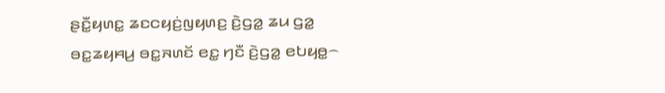ꤔꤢꤪ꤭ꤟꤛꤢ꤭ ꤘꤢꤍꤟꤢꤦ꤬ꤜꤟꤛꤢ꤬ ꤢꤧ꤬ꤞꤤ꤭ ꤘꤣ ꤞꤤ꤭ ꤋꤢ꤭ꤘꤟꤌꤣ꤬ ꤋꤢ꤭ꤏꤛꤢꤩ ꤕꤢ꤭ ꤚꤢꤪ ꤢꤧ꤬ꤞꤤ꤭ ꤕꤝꤟꤥ꤭꤮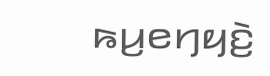ꤒꤣ꤬ꤕꤚꤟꤢꤧ꤬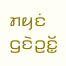ꤊꤟꤢꤦ ꤞꤢꤧꤑꤢꤩ꤭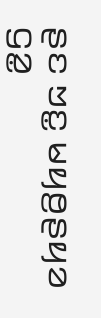ꤔꤢ ꤠꤢ꤭ ꤗꤟꤥ꤬ꤔꤟꤤ ꤞꤤ꤭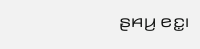ꤔꤌꤣ꤬ ꤕꤢ꤭꤯